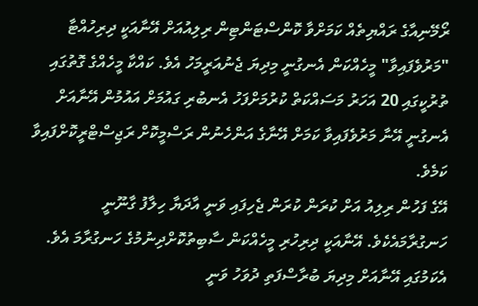ރޯމޭނިއާގެ ރައްޔިތެއް ކަމަށްވާ ކޮންސްޓަންޓިން ރިލިއުއަށް އޭނާއަކީ ދިރިހުއްޓާ "މަރުވެފައިވާ" މީހެއްކަން އެނގުނީ މިދިޔަ ޖެނުއަރީމަހު އެވެ. ކައްކާ މީހެއްގެ ގޮތުގައި ތުރުކީގައި 20 އަހަރު މަސައްކަތް ކުރުމަށްފަހު އެނބުރި ގައުމަށް އައުމުން އޭނާއަށް އެނގުނީ އޭނާ މަރުވެފައިވާ ކަމަށް އޭނާގެ އަންހެނުން ރަސްމީކޮށް ރަޖިސްޓްރީކޮށްފައިވާ ކަމެވެ.
އޭގެ ފަހުން ރިލިއު އަށް ކުރަން ކުރަން ޖެހިފައި ވަނީ އާދަޔާ ހިލާފު ގާނޫނީ ހަނގުރާމައެކެވެ. އޭނާއަކީ ދިރިހުރި މީހެއްކަން ސާބިތުކޮށްދިނުމުގެ ހަނގުރާމަ އެވެ. އެކަމުގައި އޭނާއަށް މިދިޔަ ބުރާސްފަތި ދުވަހު ވަނީ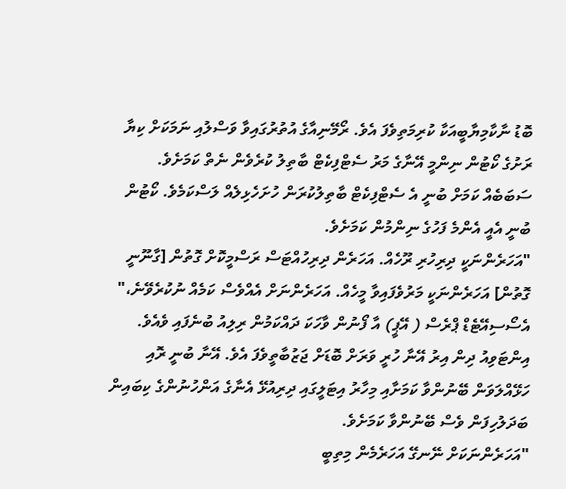ބޮޑު ނާކާމިޔާބީއަކާ ކުރިމަތިވެފަ އެވެ. ރޯމޭނިއާގެ އުތުރުގައިވާ ވަސްލުއި ނަމަކަށް ކިޔާ ރަށުގެ ކޯޓުން ނިންމީ އޭނާގެ މަރު ސެޓްފިކެޓް ބާތިލު ކުރެވެން ނެތް ކަމަށެވެ. ސަބަބެއް ކަމަށް ބުނީ އެ ސެޓްފިކެޓް ބާތިލުކުރަން ހުށަހެޅިލެއް ލަސްކަމެވެ. ކޯޓުން ބުނީ އެއީ އެންމެ ފަހުގެ ނިންމުން ކަމަށެވެ.
"އަހަރެންނަކީ ދިރިހުރި ރޫހެއް. އަހަރެން ދިރިހުއްޓަސް ރަސްމީކޮށް ގޮތުން [ގާނޫނީ ގޮތުން] އަހަރެންނަކީ މަރުވެފައިވާ މީހެއް. އަހަރެންނަށް އެއްވެސް ކަމެއް ނުކުރެވޭނެ،" އެސޯސިއޭޓެޑް ޕްރެސް ( އޭޕީ) އާ ފޯނުން ވާހަކަ ދައްކަމުން ރިލިއު ބުނެފައި ވެއެވެ.
އިންޓަވިއު ދިން އިރު އޭނާ ހުރީ ވަރަށް ބޮޑަށް ޖަޒުބާތީވެފަ އެވެ. އޭނާ ބުނީ ރޮއި ހަޅޭއްލަވަން ބޭނުންވާ ކަމަށާއި މިހާރު އިޓަލީގައި ދިރިއުޅޭ އެނާގެ އަންހުނުންގެ ކިބައިން ބަދަލުހިފަން ވެސް ބޭނުންވާ ކަމަށެވެ.
"އަހަރެންނަކަށް ނޭނގޭ އަހަރެމެން މިތިބީ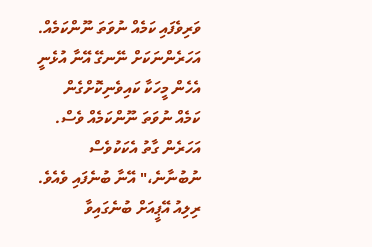ވަރިވެފައި ކަމެއް ނުވަތަ ނޫންކަމެއް. އަހަރެންނަކަށް ނޭނގޭ އޭނާ އުޅެނީ އެހެން މީހަކާ ކައިވެނިކޮށްގެން ކަމެއް ނުވަތަ ނޫންކަމެއް ވެސް. އަހަރެން ގާތު އެކަކުވެސް ނުބުނާނެ،" އޭނާ ބުނެފައި ވެއެވެ.
ރިލިއު އޭޕީއަށް ބުނެގައިވާ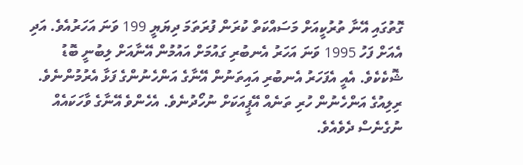ގޮތުގައި އޭނާ ތުރުކީއަށް މަސައްކަތް ކުރަން ފުރަތަމަ ދިޔަޔީ 199 ވަނަ އަހަރުއެވެ. އަދި އެއަށް ފަހު 1995 ވަނަ އަހަރު އެނބުރި ގައުމަށް އައުމުން އޭނާއަށް ލިބުނީ ބޮޑު ޝޮކެކެވެ. އެއީ އެފަހަރު އެނބުރި އައިތަނުން އޭނާގެ އަންހެނުންގެ ފަޅާ އެރުމުންނެވެ.
ރިލިއުގެ އަންހެނުން ހުރި ތަނެއް އޭޕީއަކަށް ނުހޯދުނެވެ. އެހެންވެ އޭނާގެ ވާހަކައެއް ނުގެނެސް ދެވެއެވެ.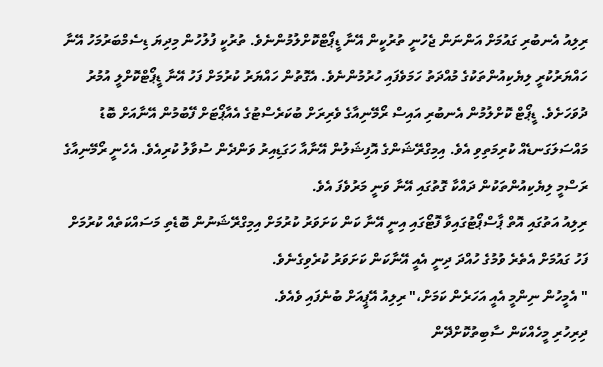ރިލިއު އެނބުރި ގައުމަށް އަންނަން ޖެހުނީ ތުރުކީން އޭނާ ޑީޕޯޓްކޮށްލުމުންނެވެ. ތުރުކީ ފުލުހުން މިދިޔަ ޑިސެމްބަރުމަހު އޭނާ ހައްޔަރުކުރީ ލިޔެކިއުންތަކުގެ މުއްދަތު ހަމަވެފައި ހުރުމުންނެވެ. އެގޮތުން ހައްޔަރު ކުރުމަށް ފަހު އޭނާ ޑީޕޯޓްކޮށްލީ އުމުރު ދުވަހަށެވެ. ޑީޕޯޓް ކޮށްލުމުން އެނބުރި އައިސް ރޯމޭނިއާގެ ވެރިރަށް ބުކަރެސްޓުގެ އެއާޕޯޓަށް ފޭބުމުން އޭނާއަށް ބޮޑު މައްސަލަގަނޑެއް ކުރިމަތިވި އެވެ. އިމިގްރޭޝަންގެ އޮފިޝަލުން އޭނާއާ ހަގަޑިއިރު ވަންދެން ސުވާލު ކުރިއެވެ. އެހެނީ ރޯމޭނިއާގެ ރަސްމީ ލިޔެކިއުންތަކުން ދައްކާ ގޮތުގައި އޭނާ ވަނީ މަރުވެފަ އެވެ.
ރިލިއު އަތުގައި އޮތް ޕާސްޕޯޓުގައިވާ ފޮޓޯގައި އިނީ އޭނާ ކަން ކަށަވަރު ކުރުމަށް އިމިގްރޭޝަނުން ބޮޑެތި މަސައްކަތެއް ކުރުމަށް ފަހު ގައުމަށް އެތެރެ ވުމުގެ ހުއްދަ ދިނީ އެއީ އޭނާކަން ކަށަވަރު ކުރެވިގެނެވެ.
" އެމީހުން ނިންމީ އެއީ އަހަރެން ކަމަށް،" ރިލިއު އޭޕީއަށް ބުނެފައި ވެއެވެ.
ދިރިހުރި މީހެއްކަން ސާބިތުކޮށްދޭން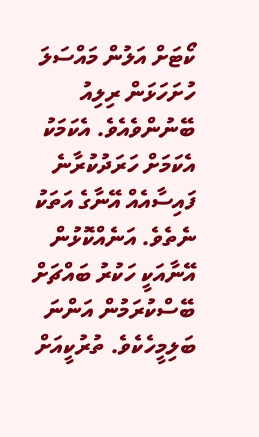ކޯޓަށް އަލުން މައްސަލަ ހުށަހަޅަން ރިލިއު ބޭނުންވެއެވެ. އެކަމަކު އެކަމަށް ހަރަދުކުރާނެ ފައިސާއެއް އޭނާގެ އަތަކު ނެތެވެ. އަނެއްކޮޅުން އޭނާއަކީ ހަކުރު ބައްޗަށް ބޭސްކުރަމުން އަންނަ ބަލިމީހެކެވެ. ތުރުކީއަށް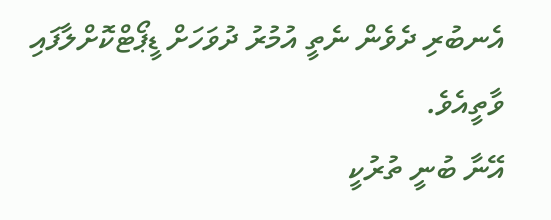އެނބުރި ދެވެން ނެތީ އުމުރު ދުވަހަށް ޑީޕޯޓްކޮށްލާފައި ވާތީއެވެ.
އޭނާ ބުނީ ތުރުކީ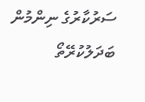ސަރުކާރުގެ ނިންމުން ބަދަލުކުރޭތޯ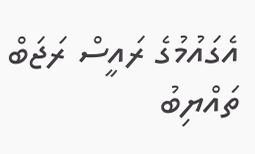އެގައުމުގެ ރައީސް ރަޖަބް ތައްޔިބު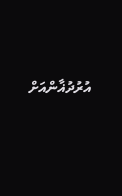އުރުދުޣާންއަށް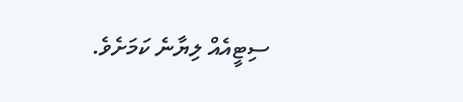ސިޓީއެއް ލިޔާނެ ކަމަށެވެ.